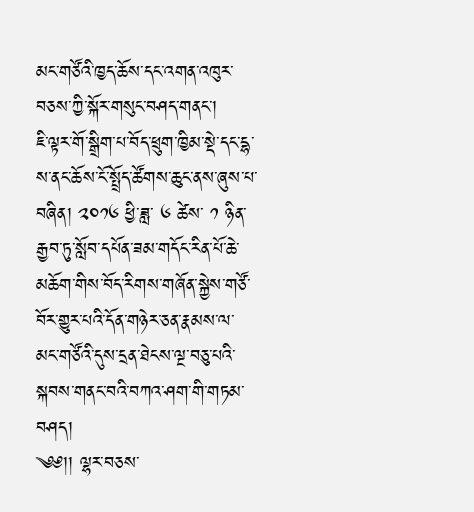མང་གཙོའི་ཁྱད་ཆོས་དང་འགན་འཁུར་བཅས་ཀྱི་སྐོར་གསུང་བཤད་གནང་།
ཇི་ལྟར་གོ་སྒྲིག་པ་བོད་ཕྲུག་ཁྱིམ་སྡེ་དང་དྷ་ས་ནང་ཆོས་ངོ་སྤྲོད་ཚོགས་ཆུང་ནས་ཞུས་པ་བཞིན། ༢༠༡༦ ཕྱི་ཟླ་ ༦ ཚེས་ ༡ ཉིན་རྒྱབ་ཏུ་སློབ་དཔོན་ཟམ་གདོང་རིན་པོ་ཆེ་མཆོག་གིས་བོད་རིགས་གཞོན་སྐྱེས་གཙོ་བོར་གྱུར་པའི་དོན་གཉེར་ཅན་རྣམས་ལ་
མང་གཙོའི་དུས་དྲན་ཐེངས་ལྔ་བཅུ་པའི་སྐབས་གནང་བའི་བཀའ་ཤག་གི་གཏམ་བཤད།
༄༅།། ལྷར་བཅས་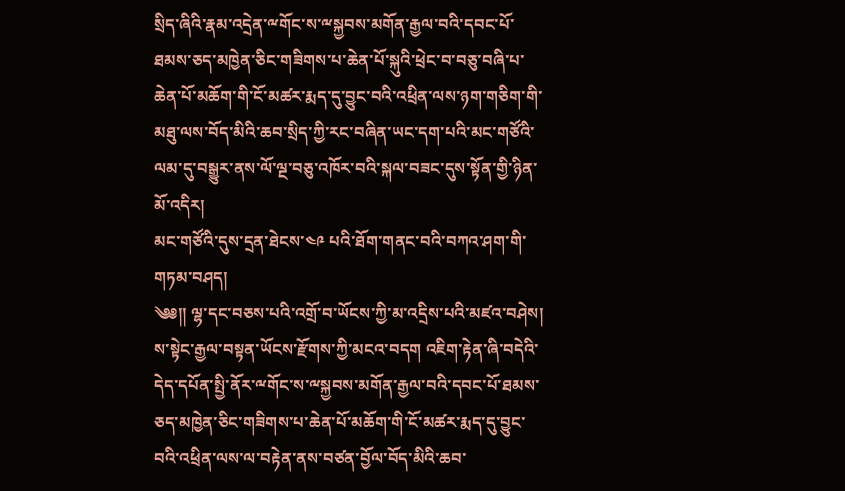སྲིད་ཞིའི་རྣམ་འདྲེན་ྋགོང་ས་ྋསྐྱབས་མགོན་རྒྱལ་བའི་དབང་པོ་ཐམས་ཅད་མཁྱེན་ཅིང་གཟིགས་པ་ཆེན་པོ་སྐུའི་ཕྲེང་བ་བཅུ་བཞི་པ་ཆེན་པོ་མཆོག་གི་ངོ་མཚར་རྨད་དུ་བྱུང་བའི་འཕྲིན་ལས་ཉག་གཅིག་གི་མཐུ་ལས་བོད་མིའི་ཆབ་སྲིད་ཀྱི་རང་བཞིན་ཡང་དག་པའི་མང་གཙོའི་ལམ་དུ་བསྒྱུར་ནས་ལོ་ལྔ་བཅུ་འཁོར་བའི་སྐལ་བཟང་དུས་སྟོན་གྱི་ཉིན་མོ་འདིར།
མང་གཙོའི་དུས་དྲན་ཐེངས་༤༩ པའི་ཐོག་གནང་བའི་བཀའ་ཤག་གི་གཏམ་བཤད།
༄༅།། ལྷ་དང་བཅས་པའི་འགྲོ་བ་ཡོངས་ཀྱི་མ་འདྲིས་པའི་མཛའ་བཤེས། ས་སྟེང་རྒྱལ་བསྟན་ཡོངས་རྫོགས་ཀྱི་མངའ་བདག འཇིག་རྟེན་ཞི་བདེའི་དེད་དཔོན་སྤྱི་ནོར་ྋགོང་ས་ྋསྐྱབས་མགོན་རྒྱལ་བའི་དབང་པོ་ཐམས་ཅད་མཁྱེན་ཅིང་གཟིགས་པ་ཆེན་པོ་མཆོག་གི་ངོ་མཚར་རྨད་དུ་བྱུང་བའི་འཕྲིན་ལས་ལ་བརྟེན་ནས་བཙན་བྱོལ་བོད་མིའི་ཆབ་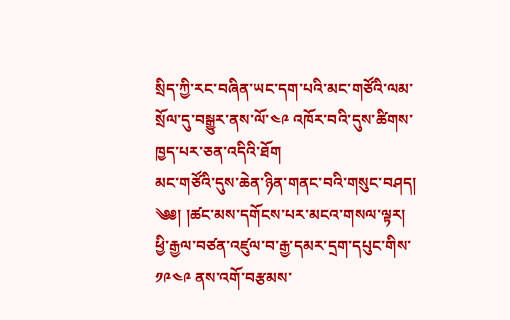སྲིད་ཀྱི་རང་བཞིན་ཡང་དག་པའི་མང་གཙོའི་ལམ་སྲོལ་དུ་བསྒྱུར་ནས་ལོ་༤༩ འཁོར་བའི་དུས་ཚིགས་ཁྱད་པར་ཅན་འདིའི་ཐོག
མང་གཙོའི་དུས་ཆེན་ཉིན་གནང་བའི་གསུང་བཤད།
༄༅། །ཚང་མས་དགོངས་པར་མངའ་གསལ་ལྟར། ཕྱི་རྒྱལ་བཙན་འཛུལ་བ་རྒྱ་དམར་དྲག་དཔུང་གིས་ ༡༩༤༩ ནས་འགོ་བརྩམས་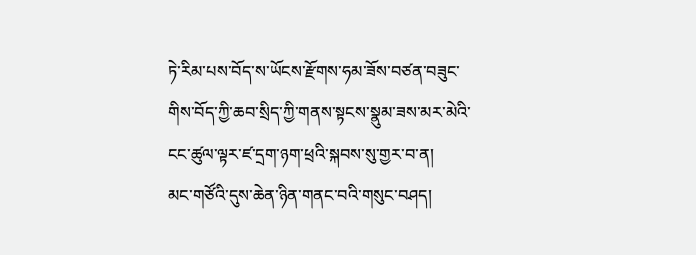ཏེ་རིམ་པས་བོད་ས་ཡོངས་རྫོགས་ཧམ་ཟོས་བཙན་བཟུང་གིས་བོད་ཀྱི་ཆབ་སྲིད་ཀྱི་གནས་སྟངས་སྣུམ་ཟས་མར་མེའི་ངང་ཚུལ་ལྟར་ཛ་དྲག་ཉག་ཕྲའི་སྐབས་སུ་གྱར་བ་ན།
མང་གཙོའི་དུས་ཆེན་ཉིན་གནང་བའི་གསུང་བཤད།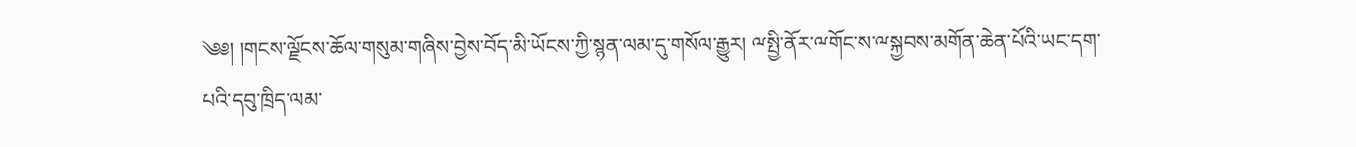༄༅། །གངས་ལྗོངས་ཆོལ་གསུམ་གཞིས་བྱེས་བོད་མི་ཡོངས་ཀྱི་སྙན་ལམ་དུ་གསོལ་རྒྱུར། ྋསྤྱི་ནོར་ྋགོང་ས་ྋསྐྱབས་མགོན་ཆེན་པོའི་ཡང་དག་པའི་དབུ་ཁྲིད་ལམ་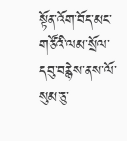སྟོན་འོག་བོད་མང་གཙོའི་ལམ་སྲོལ་དབུ་བརྙེས་ནས་ལོ་སུམ་ཅུ་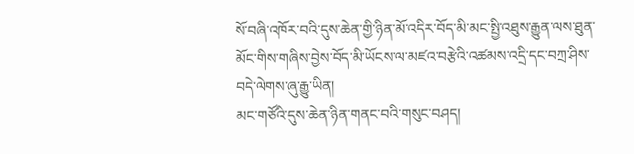སོ་བཞི་འཁོར་བའི་དུས་ཆེན་གྱི་ཉིན་མོ་འདིར་བོད་མི་མང་སྤྱི་འཐུས་རྒྱུན་ལས་ཐུན་མོང་གིས་གཞིས་བྱེས་བོད་མི་ཡོངས་ལ་མཛའ་བརྩེའི་འཚམས་འདྲི་དང་བཀྲ་ཤིས་བདེ་ལེགས་ཞུ་རྒྱུ་ཡིན།
མང་གཙོའི་དུས་ཆེན་ཉིན་གནང་བའི་གསུང་བཤད།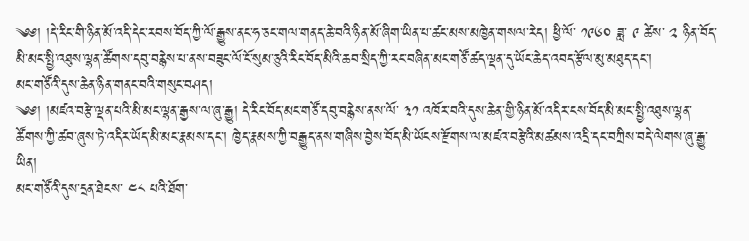༄༅། །དེ་རིང་གི་ཉིན་མོ་འདི་དེང་རབས་བོད་ཀྱི་ལོ་རྒྱུས་ནང་ཧ་ཅང་གལ་གནད་ཆེ་བའི་ཉིན་མོ་ཞིག་ཡིན་པ་ཚང་མས་མཁྱེན་གསལ་རེད། ཕྱི་ལོ་ ༡༩༦༠ ཟླ་ ༩ ཚེས་ ༢ ཉིན་བོད་མི་མང་སྤྱི་འཐུས་ལྷན་ཚོགས་དབུ་བརྙེས་པ་ནས་བཟུང་ལོ་ངོ་སུམ་ཅུའི་རིང་བོད་མིའི་ཆབ་སྲིད་ཀྱི་རང་བཞིན་མང་གཙོ་ཚད་ལྡན་དུ་ཡོང་ཆེད་འབད་རྩོལ་མུ་མཐུད་དང་།
མང་གཙོའི་དུས་ཆེན་ཉིན་གནང་བའི་གསུང་བཤད།
༄༅། །མཛའ་བརྩེ་ལྡན་པའི་མི་མང་ལྷན་རྒྱས་ལ་ཞུ་རྒྱུ། དེ་རིང་བོད་མང་གཙོ་དབུ་བརྙེས་ནས་ལོ་ ༣༡ འཁོར་བའི་དུས་ཆེན་གྱི་ཉིན་མོ་འདིར་ངས་བོད་མི་མང་སྤྱི་འཐུས་ལྷན་ཚོགས་ཀྱི་ཚབ་ཞུས་ཏེ་འདིར་ཡོད་མི་མང་རྣམས་དང་། ཁྱེད་རྣམས་ཀྱི་བརྒྱུད་ནས་གཞིས་བྱེས་བོད་མི་ཡོངས་རྫོགས་ལ་མཛའ་བརྩེའི་མཚམས་འདྲི་དང་བཀྲིས་བདེ་ལེགས་ཞུ་རྒྱུ་ཡིན།
མང་གཙོའི་དུས་དྲན་ཐེངས་ ༤༨ པའི་ཐོག་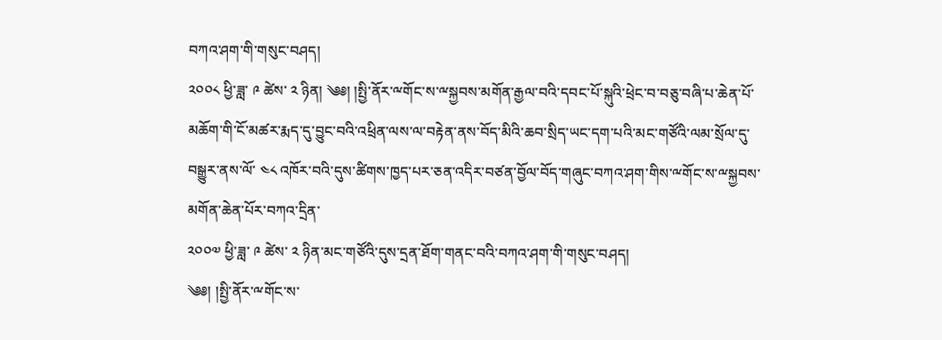བཀའ་ཤག་གི་གསུང་བཤད།
༢༠༠༨ ཕྱི་ཟླ་ ༩ ཚེས་ ༢ ཉིན། ༄༅། །སྤྱི་ནོར་ྋགོང་ས་ྋསྐྱབས་མགོན་རྒྱལ་བའི་དབང་པོ་སྐུའི་ཕྲེང་བ་བཅུ་བཞི་པ་ཆེན་པོ་མཆོག་གི་ངོ་མཚར་རྨད་དུ་བྱུང་བའི་འཕྲིན་ལས་ལ་བརྟེན་ནས་བོད་མིའི་ཆབ་སྲིད་ཡང་དག་པའི་མང་གཙོའི་ལམ་སྲོལ་དུ་བསྒྱུར་ནས་ལོ་ ༤༨ འཁོར་བའི་དུས་ཚིགས་ཁྱད་པར་ཅན་འདིར་བཙན་བྱོལ་བོད་གཞུང་བཀའ་ཤག་གིས་ྋགོང་ས་ྋསྐྱབས་མགོན་ཆེན་པོར་བཀའ་དྲིན་
༢༠༠༧ ཕྱི་ཟླ་ ༩ ཚེས་ ༢ ཉིན་མང་གཙོའི་དུས་དྲན་ཐོག་གནང་བའི་བཀའ་ཤག་གི་གསུང་བཤད།
༄༅། །སྤྱི་ནོར་ྋགོང་ས་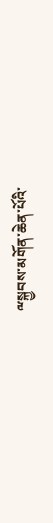ྋསྐྱབས་མགོན་ཆེན་པོའི་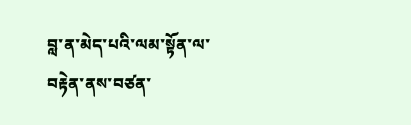བླ་ན་མེད་པའི་ལམ་སྟོན་ལ་བརྟེན་ནས་བཙན་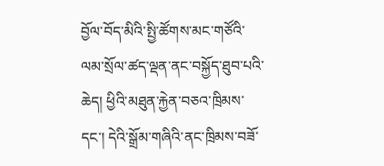བྱོལ་བོད་མིའི་སྤྱི་ཚོགས་མང་གཙོའི་ལམ་སྲོལ་ཚད་ལྡན་ནང་བསྐྱོད་ཐུབ་པའི་ཆེད། ཕྱིའི་མཐུན་རྐྱེན་བཅའ་ཁྲིམས་དང་། དེའི་སྒྲོམ་གཞིའི་ནང་ཁྲིམས་བཟོ་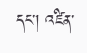དང་། འཛིན་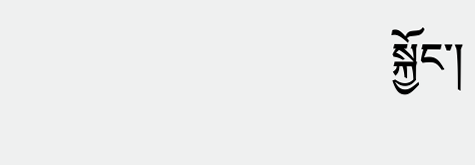སྐྱོང་།